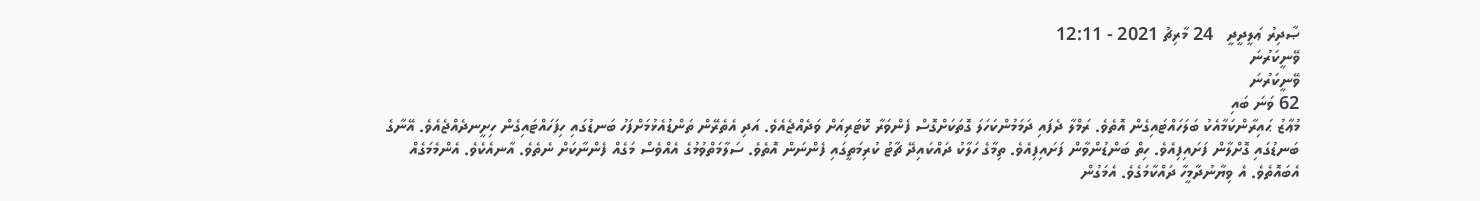ޞާދިރު ޢަލީދީދީ   24 މާރިޗު 2021 - 12:11
ވޭނީކަރުނަ
ވޭނީކަރުނަ
62 ވަނަ ބައި
މުޢާޒު ޙައިރާންކަމާއެކު ބަލަހައްޓައިގެން އޮތެވެ. ރަމްލާ ދެފައި ދަމަމުންކަހަލަ ގޮތަކަށްގޮސް ފެންވަރާ ކޮޓަރިއަށް ވަދެއްޖެއެވެ. އަދި އެތެރޭން ތަންޑުއެޅުމަށްފަހު ބަނޑުގައި ހިފަހައްޓައިގެން ހިށީނދެއްޖެއެވެ. އޭނާގެ ބަނޑުގައި ގޮށްލާން ފަށައިފިއެވެ. ހިތް ބަންޑުންވާން ފަށައިފިއެވެ. ތިމާގެ ހަލާކު ދައްކައިދޭ ޗާޓު ކުރިމަތީގައި ފެންނަން އޮތެވެ. ސަލާމަތްވުމުގެ އެއްވެސް މަގެއް ފެންނާކަށް ނެތެވެ. އާނއެކެވެ. އެންމެމަގެއް އެބައޮތެވެ. އެ ވިޔާނުދާމީހާ ދައްކާމަގެވެ. އެމަގުން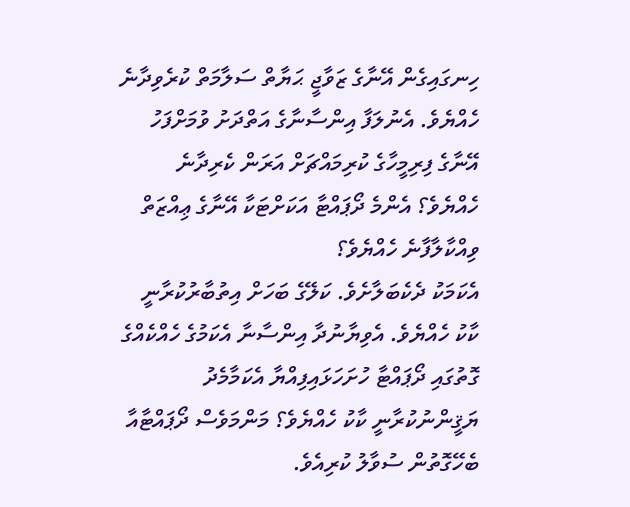ހިނގައިގެން އޭނާގެ ޒަވާޖީ ޙަޔާތް ސަލާމަތް ކުރެވިދާނެ ހެއްޔެވެ. އެނުލަފާ އިންސާނާގެ އަތްދަށު ވުމަށްފަހު އޭނާގެ ފިރިމީހާގެ ކުރިމައްޗަށް އަރަން ކެރިދާނެ ހެއްޔެވެ؟ އެންމެ ދޯޕައްޓާ އަކަށްޓަކާ އޭނާގެ ޢިއްޒަތް ވިއްކާލާފާނެ ހެއްޔެވެ؟
އެކަމަކު ދެކެބަލާށެވެ. ކަލޭގެ ބަހަށް އިތުބާރުކުރާނީ ކާކު ހެއްޔެވެ. އެވިޔާނުދާ އިންސާނާ އެކަމުގެ ހެއްކެއްގެ ގޮތުގައި ދޯޕައްޓާ ހުށަހަޅައިފިއްޔާ އެކަމާމެދު ޔަޤީންނުކުރާނީ ކާކު ހެއްޔެވެ؟ މަންމަވެސް ދޯޕައްޓާއާ ބެހޭގޮތުން ސުވާލު ކުރިއެވެ.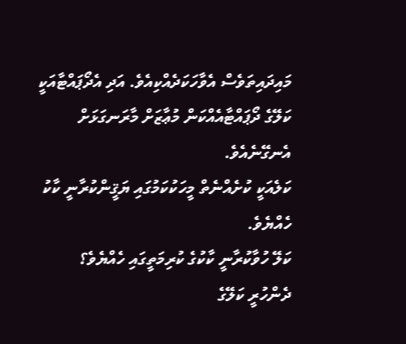މައިދައިތަވެސް އެވާހަކަދެއްކިއެވެ. އަދި އެދޯޕައްޓާއަކީ ކަލޭގެ ދޯޕައްޓާއެއްކަން މުޢާޒަށް މާރަނގަޅަށް އެނގޭނެއެވެ.
ކަލެއަކީ ކުށެއްނެތް މީހަކުކަމުގައި ޔަޤީންކުރާނީ ކާކު ހެއްޔެވެ.
ކަލޭ ހުވާކުރާނީ ކާކުގެ ކުރިމަތީގައި ހެއްޔެވެ؟
ދެންހުރީ ކަލޭގެ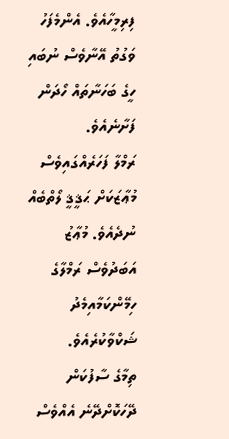ފިރިމީހާއެވެ. އެންމެފަހު ވަގުތު އޭނާވެސް ނުބައި ހީގެ ބަހަނާތައް ހޯދަން ފަށާނެއެވެ.
ރަމްލާ ފަހަރެއްގައިވެސް މުޢާޒަކަށް ޙަޤީޤީ ލޯތްބެއް ނުދެއެވެ. މުޢާޒު އަބަދުވެސް ރަމްލާގެ ހިމޭންކަމާއިމެދު ޝަކްވާކުރެއެވެ.
ތިމާގެ ސާފުކަން ދޭހަކޮށްދޭނެ އެއްވެސް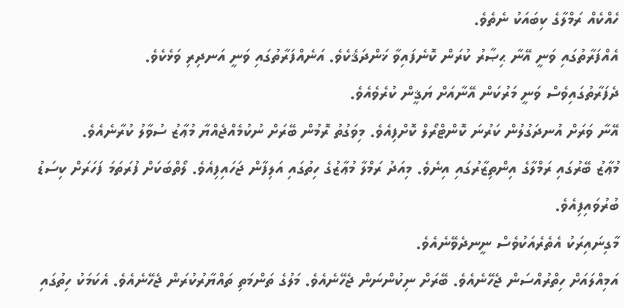ހެއްކެއް ރަމްލާގެ ކިބައަކު ނެތެވެ.
އެއްފަރާތުގައި ވަނީ އޭނާ ޙިޞާރު ކުރަން ކޮނެފައިވާ ޚަންދަޤެކެވެ. އަނެއްފަރާތުގައި ވަނީ އަނދިރި ވަޅެކެވެ.
ދެފަރާތުގައިވެސް ވަނީ މަރުކަން އޭނާއަށް ޔަޤީން ކުރެވެއެވެ.
އޭނާ ވަރަށް އުނދަގުލުން ކަރުނަ ކޮންޓްރޯލް ކޮށްފިއެވެ. މިވަގުތު ރޮމުން ބޭރަށް ނުކުމެއްޖެއްޔާ މުޢާޒު ސުވާލު ކުރާނެއެވެ.
މުޢާޒު ބޭރުގައި ރަމްލާގެ އިންތިޒާރުގައި އިނެވެ. މިއަދު ރަމްލާ މުޢާޒުގެ ހިތުގައި އަލިފާން ޖަހައިފިއެވެ. ލޯތްބަކަށް ފުރަތަމަ ފަހަރަށް ކިސަޑު ބުރުވައިފިއެވެ.
މާގިނައިރަކު އެތެރެއަކުވެސް ނީނދެވޭނެއެވެ.
އަމިއްލައަށް ހިތްރުއްސަން ޖެހޭނެއެވެ. ބޭރަށް ނިކުންނަން ޖެހޭނެއެވެ. މަލުގެ ތަންމަތި ތައްޔާރުކުރަން ޖެހޭނެއެވެ. އެކަމަކު ހިތުގައި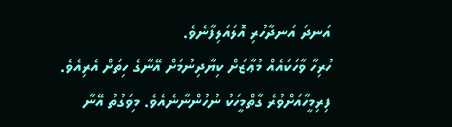އަނދަ އަނދާހުރި އޮލައަލިފާނެވެ.
ހުރިހާ ވާހަކައެއް މުޢާޒަށް ކިޔާދިނުމަށް އޭނާގެ ހިތަށް އެރިއެވެ. ފިރިމީހާއަށްވުރެ ގާތްމީހަކު ނުހުންނާނެއެވެ. މިވަގުތު އޭނާ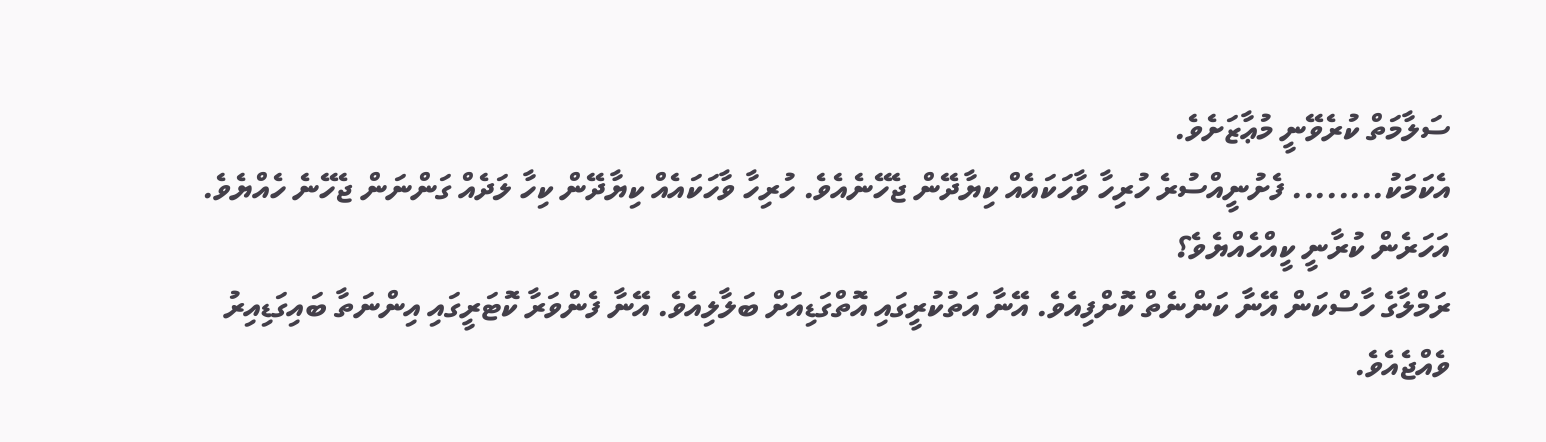ސަލާމަތް ކުރެވޭނީ މުޢާޒަށެވެ.
އެކަމަކު........ ފެށުނީއްސުރެ ހުރިހާ ވާހަކައެއް ކިޔާދޭން ޖެހޭނެއެވެ. ހުރިހާ ވާހަކައެއް ކިޔާދޭން ކިހާ ލަދެއް ގަންނަން ޖެހޭނެ ހެއްޔެވެ.
އަހަރެން ކުރާނީ ކީއްހެއްޔެވެ؟
ރަމްލާގެ ހާސްކަން އޭނާ ކަންނެތް ކޮށްފިއެވެ. އޭނާ އަތުކުރީގައި އޮތްގަޑިއަށް ބަލާލިއެވެ. އޭނާ ފެންވަރާ ކޮޓަރީގައި އިންނަތާ ބައިގަޑިއިރު ވެއްޖެއެވެ.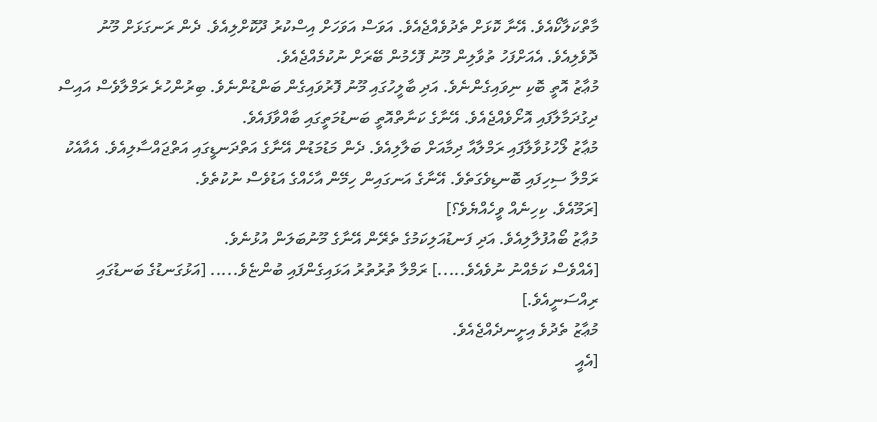މާތްކަލާކޯއެވެ. އޭނާ ކޮޅަށް ތެދުވެއްޖެއެވެ. އަވަސް އަވަހަށް އިސްކުރު ދޫކޮށްލިއެވެ. ދެން ރަނގަޅަށް މޫނު ދޮވެލިއެވެ. އެއަށްފަހު ތުވާލިން މޫނު ފޮހެމުން ބޭރަށް ނުކުމެއްޖެއެވެ.
މުޢާޒު އޮތީ ބޮކި ނިވައިގެންނެވެ. އަދި ބާލީހުގައި މޫނު ފޮރުވައިގެން ބަންޑުންނެވެ. ބިރުންހުރެ ރަމްލާވެސް އައިސް ދިގުދަމާލާފައި އޮށޯވެއްޖެއެވެ. އޭނާގެ ކަނާތްއޮތީ ބަނޑުމަތީގައި ބާއްވާފައެވެ.
މުޢާޒު ލޯހުޅުވާލާފައި ރަމްލާއާ ދިމާއަށް ބަލާލިއެވެ. ދެން މަޑުމަޑުން އޭނާގެ އަތްދަނޑީގައި އަތްޖައްސާލިއެވެ. އެއާއެކު ރަމްލާ ސިހިފައި ބޮނޑިވެގަތެވެ. އޭނާގެ އަނގައިން ހިމޭން އާހެއްގެ އަޑުވެސް ނުކުތެވެ.
[ރަމޫއެވެ. ކިހިނެއް ވީހެއްޔެވެ؟]
މުޢާޒު ބޯއުފުލާލިއެވެ. އަދި ފަނޑުއަލިކަމުގެ ތެރޭން އޭނާގެ މޫނުބަލަން އުޅުނެވެ.
[އެއްވެސް ކަމެއްނު ނުވެއެވެ.....] ރަމްލާ ތުރުތުރު އަޅައިގެންފައި ބުންޏެވެ..... [އަޅުގަނޑުގެ ބަނޑުގައި ރިއްސަނީއެވެ.]
މުޢާޒު ތެދުވެ އިށީނދެއްޖެއެވެ.
[އެއީ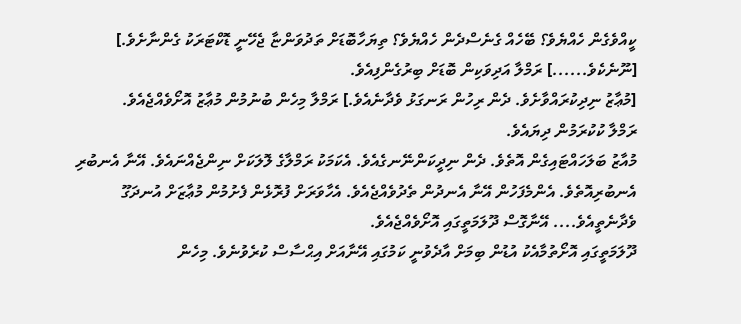ކީއްވެގެން ހެއްޔެވެ؟ ބޭހެއް ގެނެސްދެން ހެއްޔެވެ؟ ތިޔަހާބޮޑަށް ތަދުވަންޏާ ޖެހޭނީ ޑޮކްޓަރަކު ގެންނާށެވެ.]
[ނޫނެކެވެ......] ރަމްލާ އަދިވަކިން ބޮޑަށް ބިރުގެންފިއެވެ.
[މުޢާޒު ނިދިކުރައްވާށެވެ. ދެން ރިހުން ރަނގަޅު ވެދާނެއެވެ.] ރަމްލާ މިހެން ބުނުމުން މުޢާޒު އޮށޯވެއްޖެއެވެ.
ރަމްލާ ކުކުރަމުން ދިޔައެވެ.
މުއާޒު ބަލަހައްޓައިގެން އޮތެވެ. ދެން ނިދީކަންނޭނގެއެވެ. އެކަމަކު ރަމްލާގެ ލޮލަކަށް ނިންޖެއްނައެވެ. އޭނާ އެނބުރި އެނބުރިއޮތެވެ. އެންމެފަހުން އޭނާ އެނދުން ތެދުވެއްޖެއެވެ. އެހާވަރަށް ފުރޮޅެން ފެށުމުން މުޢާޒަށް އުނދަގޫ ވެދާނެތީއެވެ.... އޭނާގޮސް ދޫލަމަތީގައި އޮށޯވެއްޖެއެވެ.
ދޫލަމަތީގައި އޮށޯތުމާއެކު އުޑުން ބިމަށް އާދެވުނީ ކަމުގައި އޭނާއަށް އިޙްސާސް ކުރެވުނެވެ. މިހެން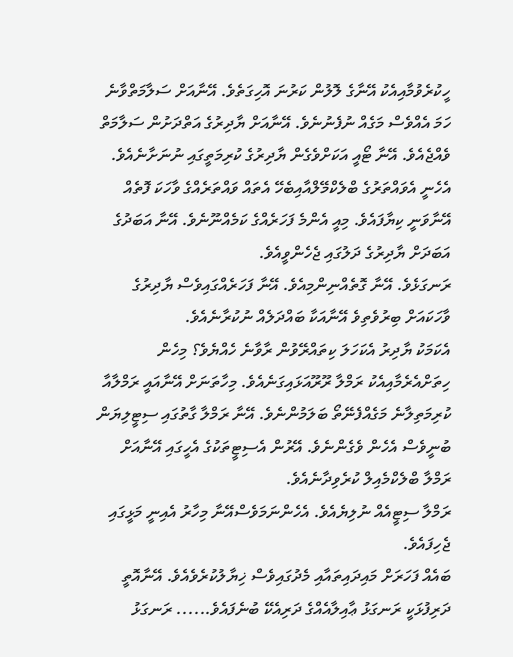ހީކުރެވުމާއިއެކު އޭނާގެ ލޮލުން ކަރުނަ އޮހިގަތެވެ. އޭނާއަށް ސަލާމަތްވާނެ ހަމަ އެއްވެސް މަގެއް ނުފެނުނެވެ. އޭނާއަށް ޔާދިރުގެ އަތްދަށުން ސަލާމަތް ވެއްޖެއެވެ. އޭނާ ޓޯއީ އަކަށްވެގެން ޔާދިރުގެ ކުރިމަތީގައި ނުނަށާނެއެވެ. އެހެނީ އެވައްތަރުގެ ބްލެކްމޭލްއާއިބެހޭ އެތައް ވައްތަރެއްގެ ވާހަކަ ފޮތެއް އޭނާވަނީ ކިޔާފައެވެ. މިއީ އެންމެ ފަހަރެއްގެ ކަމެއްނޫނެވެ. އޭނާ އަބަދުގެ އަބަދަށް ޔާދިރުގެ ދަލުގައި ޖެހެންވީއެވެ.
ރަނގަޅެވެ. އޭނާ ގޮތެއްނިންމިއެވެ. އޭނާ ފަހަރެއްގައިވެސް ޔާދިރުގެ ވާހަކައަށް ބިރުވެތިވެ އޭނާއަކާ ބައްދަލެއް ނުކުރާނެއެވެ.
އެކަމަކު ޔާދިރު އެކަހަލަ ކިތައްރޭވުން ރާވާނެ ހެއްޔެވެ؟ މިހެން ހިތަށްއެރެމާއިއެކު ރަމްލާ ރޫރޫއަޅައިގަނެއެވެ. މިހާތަނަށް އޭނާއައީ ރަމްލާއާ ކުރިމަތިލާނެ މަގެއްފެނޭތޯ ބަލަމުންނެވެ. އޭނާ ރަމްލާ ގާތުގައި ސިޓީލިޔަން ބުނީވެސް އެހެން ވެގެންނެވެ. އޭރުން އެސިޓީތަކުގެ އެހީގައި އޭނާއަށް ރަމްލާ ބްލެކްމެއިލް ކުރެވިދާނެއެވެ.
ރަމްލާ ސިޓީއެއް ނުލިޔެއެވެ. އެހެންނަމަވެސްއޭނާ މިހާރު އެއިނީ މަޅީގައި ޖެހިފައެވެ.
ބައެއް ފަހަރަށް މައިދައިތައާއި މެދުގައިވެސް ޚިޔާލުކުރެވެއެވެ. އޭނާއޮތީ ދަރިފުޅަކީ ރަނގަޅު ޢާއިލާއެއްގެ ދަރިއެކޭ ބުނެފައެވެ...... ރަނގަޅު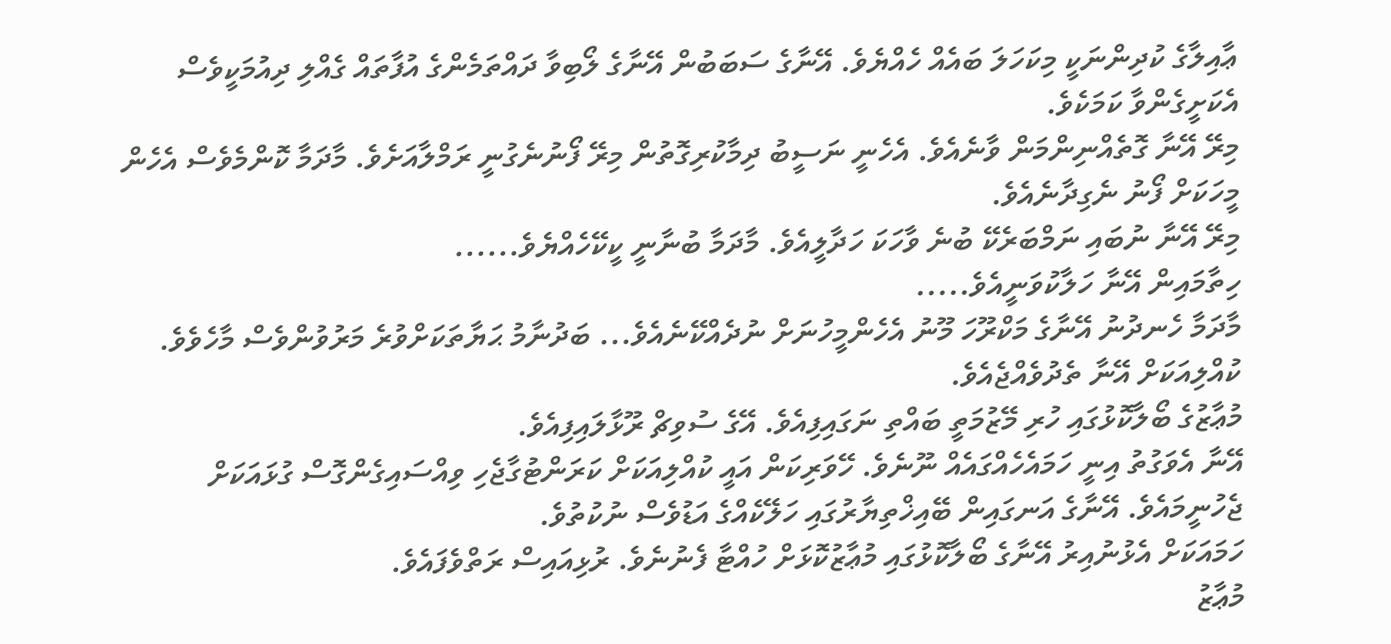ޢާއިލާގެ ކުދިންނަކީ މިކަހަލަ ބައެއް ހެއްޔެވެ. އޭނާގެ ސަބަބުން އޭނާގެ ލޯބިވާ ދައްތަމެންގެ އުފާތައް ގެއްލި ދިއުމަކީވެސް އެކަށީގެންވާ ކަމަކެވެ.
މިރޭ އޭނާ ގޮތެއްނިންމަން ވާނެއެވެ. އެހެނީ ނަސީބު ދިމާކުރިގޮތުން މިރޭ ފޯނުނެގުނީ ރަމްލާއަށެވެ. މާދަމާ ކޮންމެވެސް އެހެން މީހަކަށް ފޯނު ނެގިދާނެއެވެ.
މިރޭ އޭނާ ނުބައި ނަމްބަރެކޭ ބުނެ ވާހަކަ ހަދާލީއެވެ. މާދަމާ ބުނާނީ ކީކޭހެއްޔެވެ......
ހިތާމައިން އޭނާ ހަލާކުވަނީއެވެ.....
މާދަމާ ހެނދުނު އޭނާގެ މަކްރޫހަ މޫނު އެހެންމީހުނަށް ނުދެއްކޭނެއެވެ... ބަދުނާމު ޙަޔާތަކަށްވުރެ މަރުވުންވެސް މާހެވެވެ.
ކުއްލިއަކަށް އޭނާ ތެދުވެއްޖެއެވެ.
މުޢާޒުގެ ބޯލާކޮޅުގައި ހުރި މޭޒުމަތީ ބައްތި ނަގައިފިއެވެ. އޭގެ ސުވިޗް ރޫޅާލައިފިއެވެ.
އޭނާ އެވަގުތު އިނީ ހަމައެހެއްގައެއް ނޫނެވެ. ހޭވަރިކަން އައީ ކުއްލިއަކަށް ކަރަންޓުގާޖެހި ވިއްސައިގެންގޮސް ގުޅައަކަށް ޖެހުނީމައެވެ. އޭނާގެ އަނގައިން ބޭއިޚްތިޔާރުގައި ހަލޭކެއްގެ އަޑުވެސް ނުކުތުވެ.
ހަމައަކަށް އެޅުނުއިރު އޭނާގެ ބޯލާކޮޅުގައި މުޢާޒުކޮޅަށް ހުއްޓާ ފެނުނެވެ. ރުޅިއައިސް ރަތްވެފައެވެ.
މުޢާޒު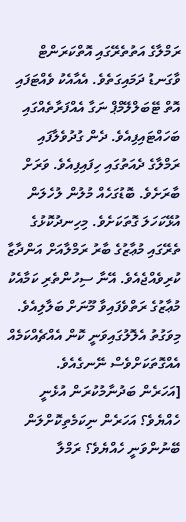ރަމްލާގެ އަތުތެރޭގައި އޮތްކަރަންޓް ވާގަނޑު ދަމައިގަތެވެ. އެއާއެކު ވެއްޓަފައި އޮތް ޓޭބަލްލޭމްޕް ނަގާ އެއްފަރާތެއްގައި ބަހައްޓައިފިއެވެ. ދެން ގުދުވެލާފައި ރަމްލާގެ ދެއަތުގައި ހިފައިފިއެވެ. ވަރަށް ބާރަށެވެ. ބޮޑުގަހެއް މުލުން ލުހެލަން އުޅޭކަހަލަ ގޮތަކަށެވެ. މިހިނދުކޮޅުގެ ތެރޭގައި މުޢާޒުގެ ބާރު ރަމްލާއަށް އަންދާޒާ ކުރިވެއްޖެއެވެ. އޭނާ ސިހުންތެރި ކަމާއެކު މުޢާޒުގެ ރަތްވެފައިވާ މޫނަށް ބަލާލިއެވެ. މިވަގުތު އެލޮލުގައިވަނީ ކޮން އެއްޗެއްކަމެއް އެއްގޮތަކަށްވެސް ނޭނގެއެވެ.
[އަހަރެން ބަދުނާމުކުރަން އުޅެނީ ހެއްޔެވެ؟ އަހަރެން ނިކަމެތިކޮށްލަން ބޭނުންވަނީ ހެއްޔެވެ؟ ރަމްލާ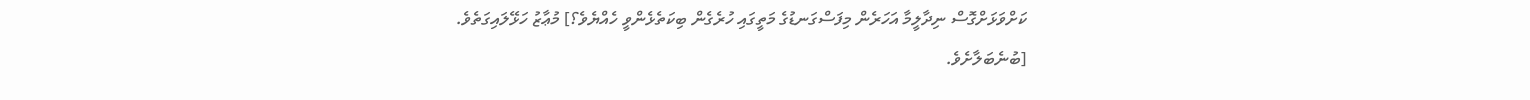ކަށްވަޅަށްގޮސް ނިދާލީމާ އަހަރެން މިފަސްގަނޑުގެ މަތީގައި ހުރެގެން ބިކަތެޅެންވީ ހެއްޔެވެ؟] މުޢާޒު ހަޅޭލައިގަތެވެ.
[ބުނެބަލާށެވެ.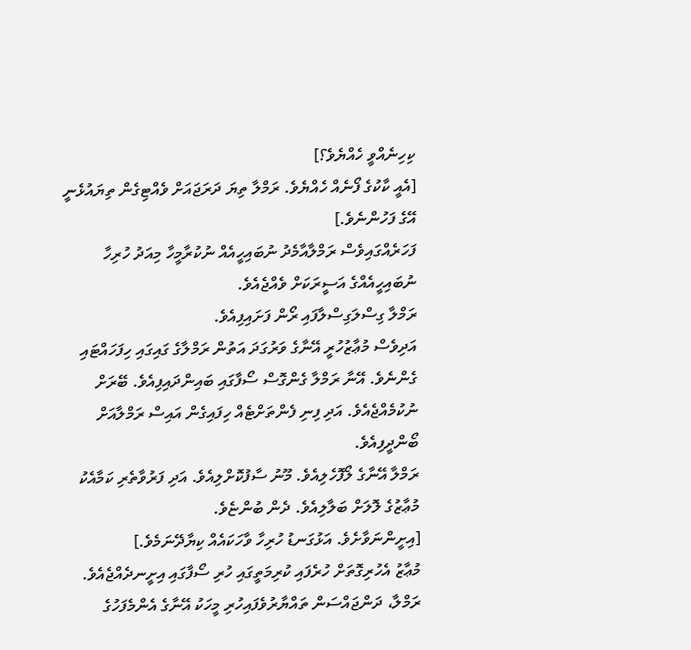ކިހިނެއްވީ ހެއްޔެވެ؟]
[އެއީ ކާކުގެ ފޯނެއް ހެއްޔެވެ. ރަމްލާ ތިޔަ ދަރަޖައަށް ވެއްޓިގެން ތިޔައުޅެނީ އޭގެ ފަހުންނެވެ.]
ފަހަރެއްގައިވެސް ރަމްލާއާމެދު ނުބައިހީއެއް ނުކުރާމީހާ މިއަދު ހުރިހާ ނުބައިހީއެއްގެ އަސީރަކަށް ވެއްޖެއެވެ.
ރަމްލާ ގިސްލަގިސްލާފައި ރޯން ފަށައިފިއެވެ.
އަދިވެސް މުޢާޒުހުރީ އޭނާގެ ވަރުގަދަ އަތުން ރަމްލާގެ ގައިގައި ހިފަހައްޓައި ގެންނެވެ. އޭނާ ރަމްލާ ގެންގޮސް ސޯފާގައި ބައިންދައިފިއެވެ. ބޭރަށް ނުކުމެއްޖެއެވެ. އަދި ފިނި ފެންތަށްޓެއް ހިފައިގެން އައިސް ރަމްލާއަށް ބޯންދީފިއެވެ.
ރަމްލާ އޭނާގެ ލޯފޮހެލިއެވެ. މޫނު ސާފުކޮށްލިއެވެ. އަދި ފަރުވާތެރި ކަމާއެކު މުޢާޒުގެ ލޮލަށް ބަލާލިއެވެ. ދެން ބުންޏެވެ.
[އިށީންނަވާށެވެ. އަޅުގަނޑު ހުރިހާ ވާހަކައެއް ކިޔާދޭނަމެވެ.]
މުޢާޒު އެހުރިގޮތަށް ހުރެފައި ކުރިމަތީގައި ހުރި ސޯފާގައި އިށީނދެއްޖެއެވެ.
ރަމްލާ، ދަންޖައްސަން ތައްޔާރުވެފައިހުރި މީހަކު އޭނާގެ އެންމެފަހުގެ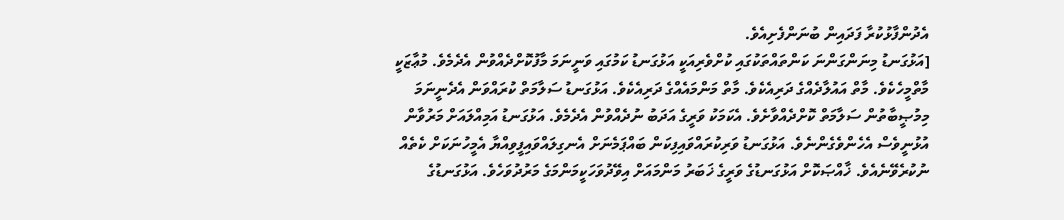އެދުންފާޅުކުރާ ފަދައިން ބުނަންފެށިއެވެ.
[އަޅުގަނޑު މިނަންގަންނަ ކަންތައްތަކުގައި ކުށްވެރިއަކީ އަޅުގަނޑު ކަމުގައި ވަނީނަމަ މާފުކޮށްދެއްވުން އެދެމެވެ. މުޢާޒަކީ މާތްމީހެކެވެ. މާތް އައުލާދެއްގެ ދަރިއެކެވެ. މާތް މަންމައެއްގެ ދަރިއެކެވެ. އަޅުގަނޑު ސަލާމަތް ކުރައްވަން އެދެނީނަމަ މިމުޞީބާތުން ސަލާމަތް ކޮށްދެއްވާށެވެ. އެކަމަކު ވަރީގެ އަދަބު ނުދެއްވުން އެދެމެވެ. އަޅުގަނޑު އަމިއްލައަށް މަރުވާން އުޅުނީވެސް އެހެންވެގެންނެވެ. އަޅުގަނޑު ވަރިކުރައްވައިފިކަން ބައްޕަމެނަށް އެނގިލައްވައިފީވިއްޔާ އެމީހުނަކަށް ކެތެއް ނުކުރެވޭނެއެވެ. ޚާއްޞަކޮށް އަޅުގަނޑުގެ ވަރީގެ ޚަބަރު މަންމައަށް އިވޭދުވަހަކީމަންމަގެ މަރުދުވަހެވެ. އަޅުގަނޑުގެ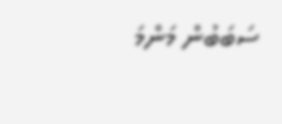ސަބަބުން މަންމަ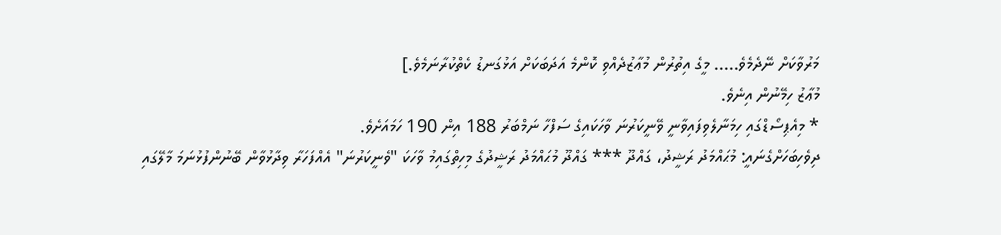މަރުވާކަށް ނޭދެމެވެ..... މީގެ އިތުރުން މުޢާޒުދެއްވި ކޮންމެ އަދަބަކަށް އަޅުގަނޑު ކެތްކުރާނަމެވެ.]
މުޢާޒު ހިމޭނުން އިނެވެ.
* މިއެޕިސޯޑްގައި ހިމަނާލެވިފައިވާނީ ވޭނީކަރުނަ ވާހަކައިގެ ސަފްހާ ނަމްބަރު 188 އިން 190 ހަމައަށެވެ.
ދިވެހިބަހަށްގެނައީ: މުޙައްމަދު ރަޝީދު، ގައްދޫ *** ގައްދޫ މުޙައްމަދު ރަޝީދުގެ މިހިތްގައިމު ވާހަކަ "ވެނީކަރުނަ" އެއްފަހަރާ ވިދާޅުވާން ބޭނުންފުޅުނަމަ މާލޭގައި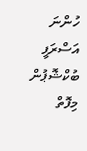ހުންނަ އަސްރަފީ ބުކްޝޮޕުން މިފޮތް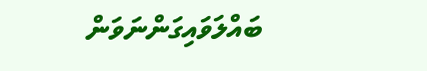ބައްލަވައިގަންނަވަން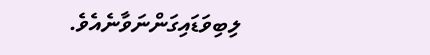ލިބިވަޑައިގަންނަވާނެއެވެ.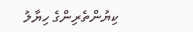ކިޔުންތެރިންގެ ހިޔާލު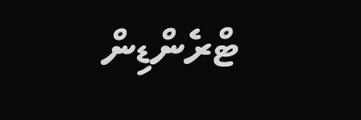ޓްރެންޑިން